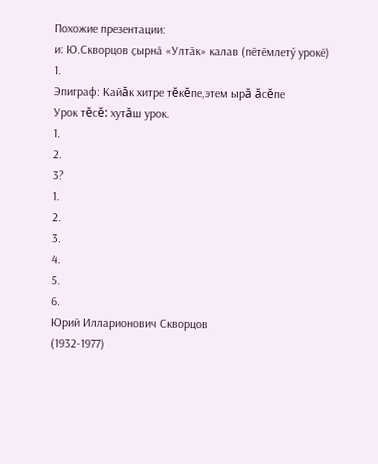Похожие презентации:
и: Ю.Скворцов ҫырнӑ «Ултӑк» калав (пӗтӗмлетӳ урокӗ)
1.
Эпиграф: Кайăк хитре тĕкĕпе,этем ырă ăсĕпе
Урок тĕсĕ: хутăш урок.
1.
2.
3?
1.
2.
3.
4.
5.
6.
Юрий Илларионович Скворцов
(1932-1977)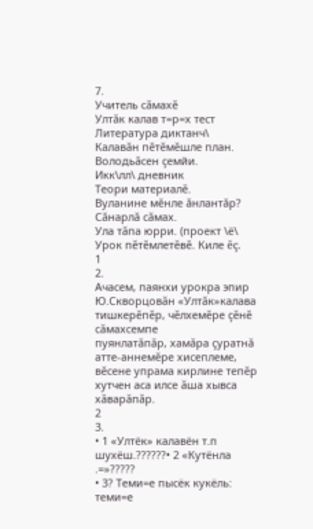7.
Учитель сăмахĕ
Ултăк калав т=р=х тест
Литература диктанч\
Калавăн пĕтĕмĕшле план.
Володьăсен çемйи.
Икк\лл\ дневник
Теори материалĕ.
Вуланине мĕнле ăнлантăр? Сăнарлă сăмах.
Ула тăпа юрри. (проект \ё\
Урок пĕтĕмлетĕвĕ. Киле ĕç.
1
2.
Ачасем, паянхи урокра эпир Ю.Скворцовăн «Ултăк»калава тишкерĕпĕр, чĕлхемĕре çĕнĕ сăмахсемпе
пуянлатăпăр, хамăра çуратнă атте-аннемĕре хисеплеме,
вĕсене упрама кирлине тепĕр хутчен аса илсе ăша хывса
хăварăпăр.
2
3.
• 1 «Ултёк» калавён т.п шухёш.??????• 2 «Кутёнла .=»?????
• 3? Теми=е пысёк кукёль: теми=е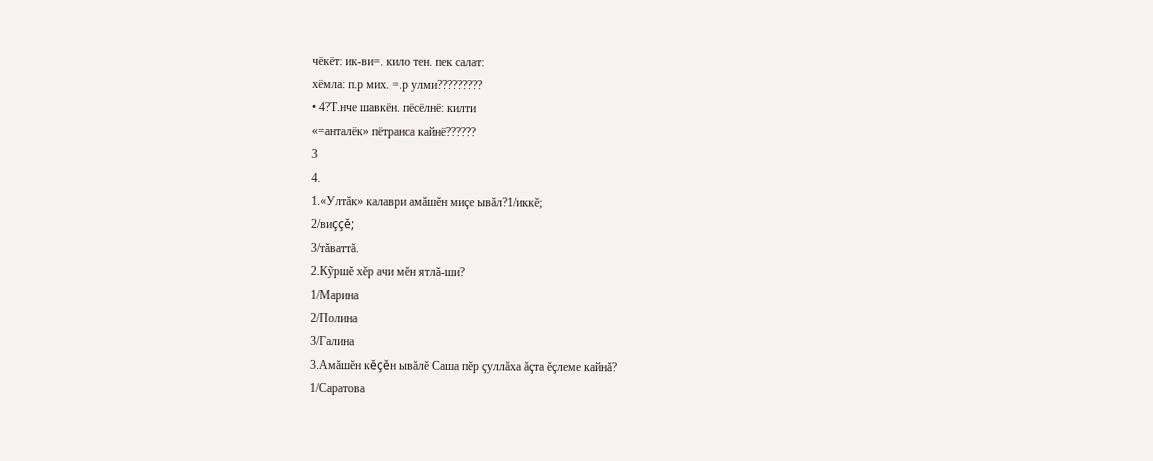чёкёт: ик-ви=. кило тен. пек салат:
хёмла: п.р мих. =.р улми?????????
• 4?Т.нче шавкён. пёсёлнё: килти
«=анталёк» пётранса кайнё??????
3
4.
1.«Ултăк» калаври амăшĕн миçе ывăл?1/иккĕ;
2/виççĕ;
3/тăваттă.
2.Кỹршĕ хĕр ачи мĕн ятлă-ши?
1/Марина
2/Полина
3/Галина
3.Амăшĕн кĕçĕн ывăлĕ Саша пĕр çуллăха ăçта ĕçлеме кайнă?
1/Саратова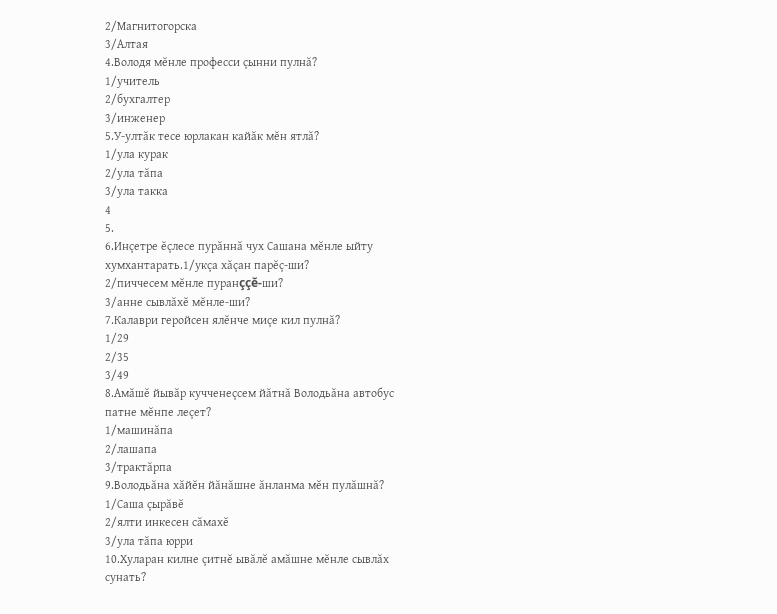2/Магнитогорска
3/Алтая
4.Володя мĕнле професси çынни пулнă?
1/учитель
2/бухгалтер
3/инженер
5.У-ултăк тесе юрлакан кайăк мĕн ятлă?
1/ула курак
2/ула тăпа
3/ула такка
4
5.
6.Инçетре ĕçлесе пурăннă чух Сашана мĕнле ыйту хумхантарать.1/укçа хăçан парĕç-ши?
2/пиччесем мĕнле пуранççĕ-ши?
3/анне сывлăхĕ мĕнле-ши?
7.Калаври геройсен ялĕнче миçе кил пулнă?
1/29
2/35
3/49
8.Амăшĕ йывăр кучченеçсем йăтнă Володьăна автобус патне мĕнпе леçет?
1/машинăпа
2/лашапа
3/трактăрпа
9.Володьăна хăйĕн йăнăшне ăнланма мĕн пулăшнă?
1/Саша çырăвĕ
2/ялти инкесен сăмахĕ
3/ула тăпа юрри
10.Хуларан килне çитнĕ ывăлĕ амăшне мĕнле сывлăх сунать?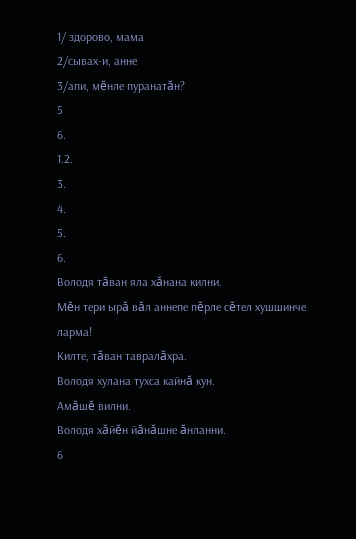1/ здорово, мама
2/сывах-и, анне
3/апи, мĕнле пуранатăн?
5
6.
1.2.
3.
4.
5.
6.
Володя тăван яла хăнана килни.
Мĕн тери ырă вăл аннепе пĕрле сĕтел хушшинче
ларма!
Килте, тăван тавралăхра.
Володя хулана тухса кайнă кун.
Амăшĕ вилни.
Володя хăйĕн йăнăшне ăнланни.
6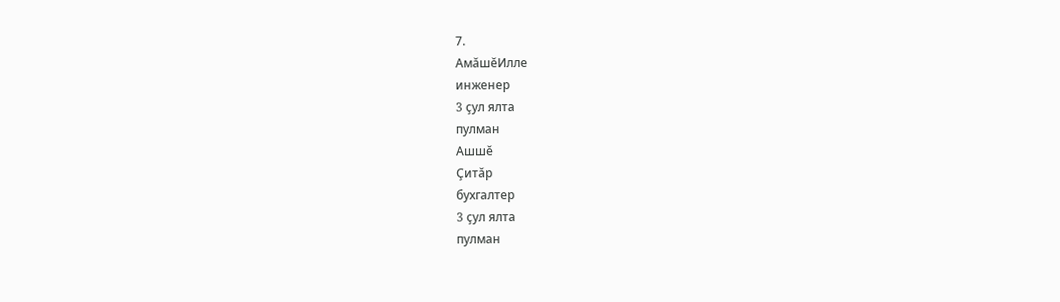7.
АмăшĕИлле
инженер
3 çул ялта
пулман
Ашшĕ
Çитăр
бухгалтер
3 çул ялта
пулман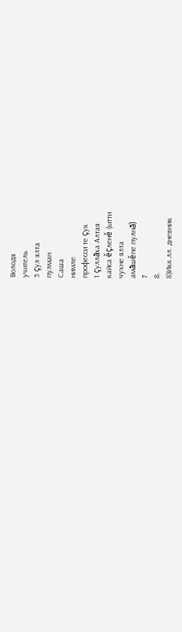Володя
учитель
5 çул ялта
пулман
Саша
нимле
професси те çук
1 çуллăха Алтая
кайса ěçленě (ытти
чухне ялта
амăшěпе пулнă)
7
8.
8)Икк.лл. дневник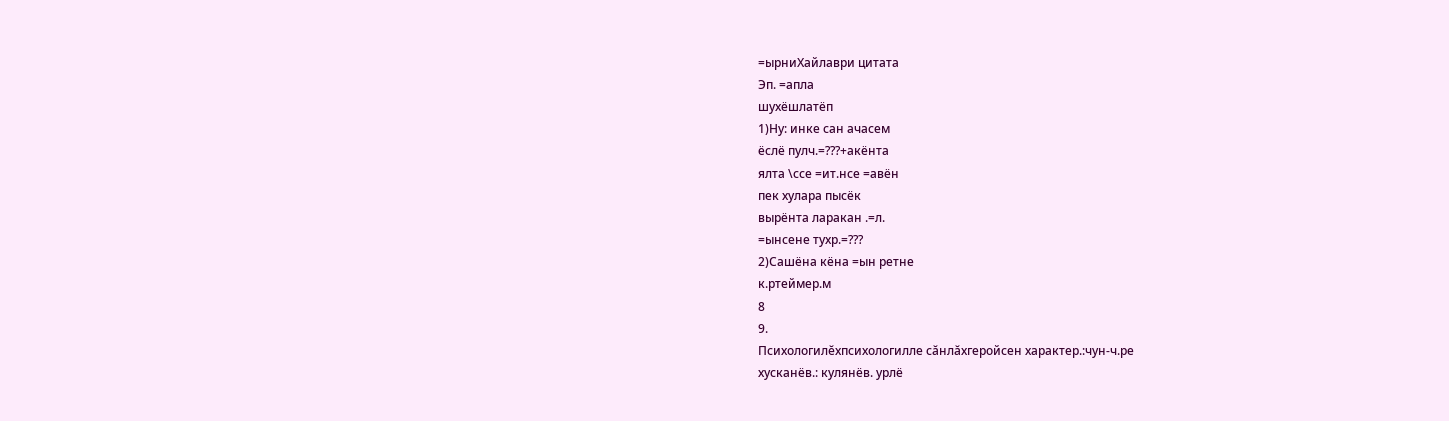=ырниХайлаври цитата
Эп. =апла
шухёшлатёп
1)Ну: инке сан ачасем
ёслё пулч.=???+акёнта
ялта \ссе =ит.нсе =авён
пек хулара пысёк
вырёнта ларакан .=л.
=ынсене тухр.=???
2)Сашёна кёна =ын ретне
к.ртеймер.м
8
9.
Психологилĕхпсихологилле сăнлăхгеройсен характер.:чун-ч.ре
хусканёв.: кулянёв. урлё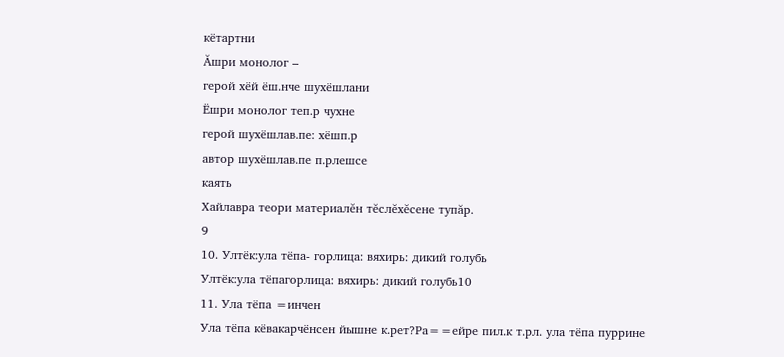кётартни
Ăшри монолог –
герой хёй ёш.нче шухёшлани
Ёшри монолог теп.р чухне
герой шухёшлав.пе: хёшп.р
автор шухёшлав.пе п.рлешсе
каять
Хайлавра теори материалĕн тĕслĕхĕсене тупăр.
9
10. Ултёк:ула тёпа- горлица: вяхирь: дикий голубь
Ултёк:ула тёпагорлица: вяхирь: дикий голубь10
11. Ула тёпа =инчен
Ула тёпа кёвакарчёнсен йышне к.рет?Ра==ейре пил.к т.рл. ула тёпа пуррине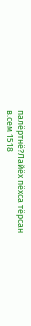палёртнё?Лайёх пёхса тёрсан в.сем 1518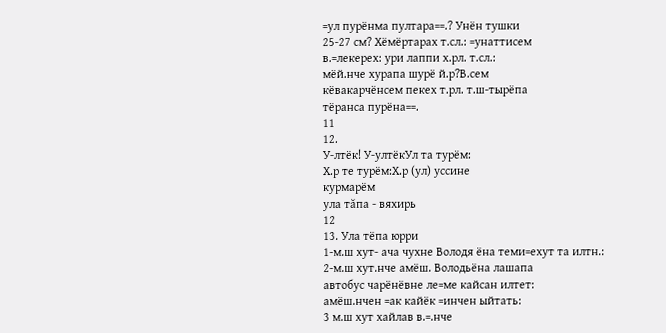=ул пурёнма пултара==.? Унён тушки
25-27 см? Хёмёртарах т.сл.: =унаттисем
в.=лекерех: ури лаппи х.рл. т.сл.:
мёй.нче хурапа шурё й.р?В.сем
кёвакарчёнсем пекех т.рл. т.ш-тырёпа
тёранса пурёна==.
11
12.
У-лтёк! У-ултёкУл та турём:
Х.р те турём:Х.р (ул) уссине
курмарём
ула тăпа - вяхирь
12
13. Ула тёпа юрри
1-м.ш хут- ача чухне Володя ёна теми=ехут та илтн.:
2-м.ш хут.нче амёш. Володьёна лашапа
автобус чарёнёвне ле=ме кайсан илтет:
амёш.нчен =ак кайёк =инчен ыйтать:
3 м.ш хут хайлав в.=.нче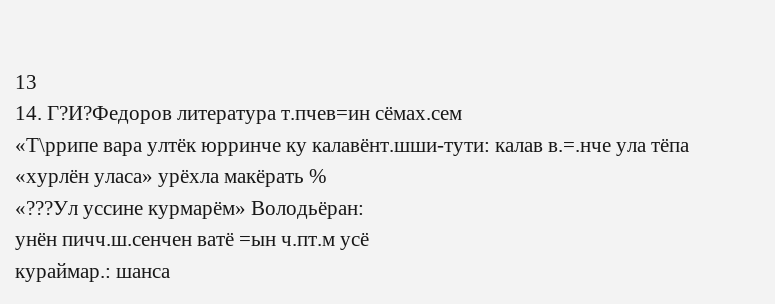13
14. Г?И?Федоров литература т.пчев=ин сёмах.сем
«Т\ррипе вара ултёк юрринче ку калавёнт.шши-тути: калав в.=.нче ула тёпа
«хурлён уласа» урёхла макёрать %
«???Ул уссине курмарём» Володьёран:
унён пичч.ш.сенчен ватё =ын ч.пт.м усё
кураймар.: шанса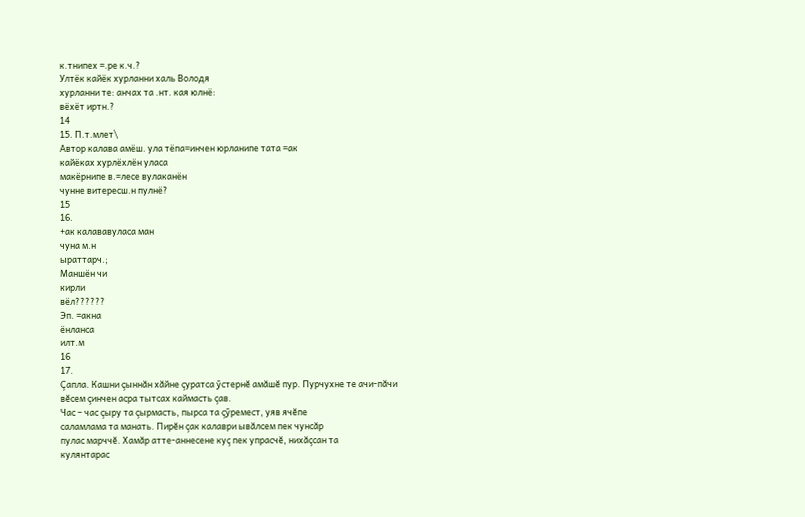к.тнипех =.ре к.ч.?
Ултёк кайёк хурланни халь Володя
хурланни те: анчах та .нт. кая юлнё:
вёхёт иртн.?
14
15. П.т.млет\
Автор калава амёш. ула тёпа=инчен юрланипе тата =ак
кайёках хурлёхлён уласа
макёрнипе в.=лесе вулаканён
чунне витересш.н пулнё?
15
16.
+ак калававуласа ман
чуна м.н
ыраттарч.;
Маншён чи
кирли
вёл??????
Эп. =акна
ёнланса
илт.м
16
17.
Çапла. Кашни çыннăн хăйне çуратса ỹстернĕ амăшĕ пур. Пурчухне те ачи-пăчи вĕсем çинчен асра тытсах каймасть çав.
Час – час çыру та çырмасть, пырса та çỹремест, уяв ячĕпе
саламлама та манать. Пирĕн çак калаври ывăлсем пек чунсăр
пулас марччĕ. Хамăр атте-аннесене куç пек упрасчĕ, нихăçсан та
кулянтарас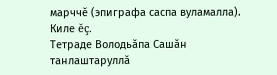марччĕ (эпиграфа саспа вуламалла).
Киле ĕç.
Тетраде Володьăпа Сашăн танлаштаруллă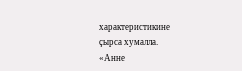характеристикине
çырса хумалла.
«Анне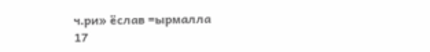ч.ри» ёслав =ырмалла
17